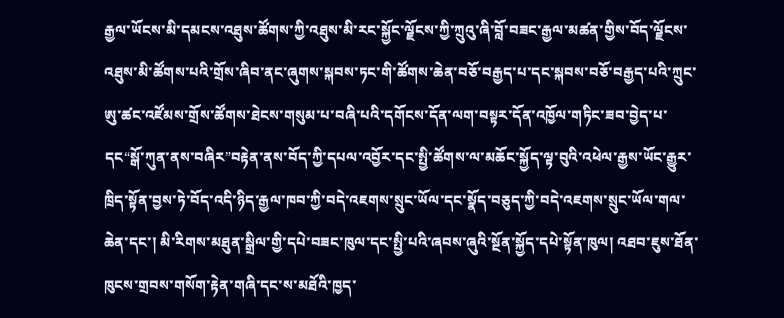རྒྱལ་ཡོངས་མི་དམངས་འཐུས་ཚོགས་ཀྱི་འཐུས་མི་རང་སྐྱོང་ལྗོངས་ཀྱི་ཀྲུའུ་ཞི་བློ་བཟང་རྒྱལ་མཚན་གྱིས་བོད་ལྗོངས་འཐུས་མི་ཚོགས་པའི་གྲོས་ཞིབ་ནང་ཞུགས་སྐབས་ཏང་གི་ཚོགས་ཆེན་བཅོ་བརྒྱད་པ་དང་སྐབས་བཅོ་བརྒྱད་པའི་ཀྲུང་ཨུ་ཚང་འཛོམས་གྲོས་ཚོགས་ཐེངས་གསུམ་པ་བཞི་པའི་དགོངས་དོན་ལག་བསྟར་དོན་འཁྱོལ་གཏིང་ཟབ་བྱེད་པ་དང“སྒོ་ཀུན་ནས་བཞིར”བརྟེན་ནས་བོད་ཀྱི་དཔལ་འབྱོར་དང་སྤྱི་ཚོགས་ལ་མཆོང་སྐྱོད་ལྟ་བུའི་འཕེལ་རྒྱས་ཡོང་རྒྱུར་ཁྲིད་སྟོན་བྱས་ཏེ་བོད་འདི་ཉིད་རྒྱལ་ཁབ་ཀྱི་བདེ་འཇགས་སྲུང་ཡོལ་དང་སྣོད་བཅུད་ཀྱི་བདེ་འཇགས་སྲུང་ཡོལ་གལ་ཆེན་དང་། མི་རིགས་མཐུན་སྒྲིལ་གྱི་དཔེ་བཟང་ཁུལ་དང་སྤྱི་པའི་ཞབས་ཞུའི་སྔོན་སྐྱོད་དཔེ་སྟོན་ཁུལ། འཐབ་ཇུས་ཐོན་ཁུངས་གྲབས་གསོག་རྟེན་གཞི་དང་ས་མཐོའི་ཁྱད་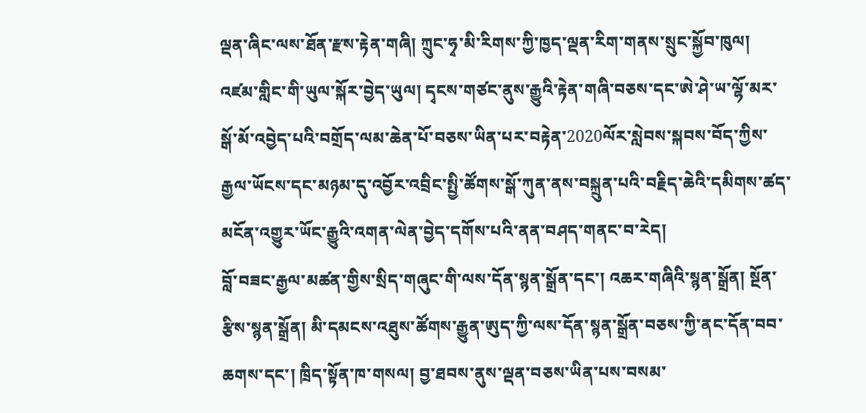ལྡན་ཞིང་ལས་ཐོན་རྫས་རྟེན་གཞི། ཀྲུང་ཧྭ་མི་རིགས་ཀྱི་ཁྱད་ལྡན་རིག་གནས་སྲུང་སྐྱོབ་ཁུལ། འཛམ་གླིང་གི་ཡུལ་སྐོར་བྱེད་ཡུལ། དྭངས་གཙང་ནུས་རྒྱུའི་རྟེན་གཞི་བཅས་དང་ཨེ་ཤེ་ཡ་ལྷོ་མར་སྒོ་མོ་འབྱེད་པའི་བགྲོད་ལམ་ཆེན་པོ་བཅས་ཡིན་པར་བརྟེན་2020ལོར་སླེབས་སྐབས་བོད་ཀྱིས་རྒྱལ་ཡོངས་དང་མཉམ་དུ་འབྱོར་འབྲིང་སྤྱི་ཚོགས་སྒོ་ཀུན་ནས་བསྐྲུན་པའི་བརྗིད་ཆེའི་དམིགས་ཚད་མངོན་འགྱུར་ཡོང་རྒྱུའི་འགན་ལེན་བྱེད་དགོས་པའི་ནན་བཤད་གནང་བ་རེད།
བློ་བཟང་རྒྱལ་མཚན་གྱིས་སྲིད་གཞུང་གི་ལས་དོན་སྙན་སྒྲོན་དང་། འཆར་གཞིའི་སྙན་སྒྲོན། སྔོན་རྩིས་སྙན་སྒྲོན། མི་དམངས་འཐུས་ཚོགས་རྒྱུན་ཨུད་ཀྱི་ལས་དོན་སྙན་སྒྲོན་བཅས་ཀྱི་ནང་དོན་བབ་ཆགས་དང་། ཁྲིད་སྟོན་ཁ་གསལ། བྱ་ཐབས་ནུས་ལྡན་བཅས་ཡིན་པས་བསམ་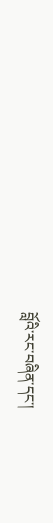བློའི་རང་བཞིན་དང་།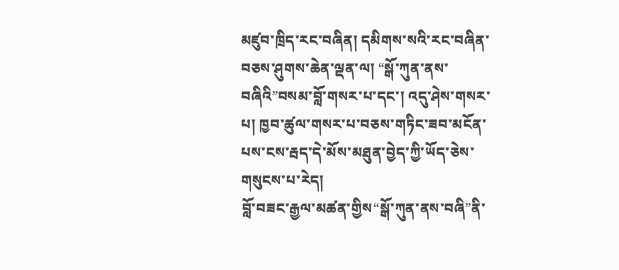མཛུབ་ཁྲིད་རང་བཞིན། དམིགས་སའི་རང་བཞིན་བཅས་ཤུགས་ཆེན་ལྡན་ལ། “སྒོ་ཀུན་ནས་བཞིའི”བསམ་བློ་གསར་པ་དང་། འདུ་ཤེས་གསར་པ། ཁྱབ་ཚུལ་གསར་པ་བཅས་གཏིང་ཟབ་མངོན་པས་ངས་རྦད་དེ་མོས་མཐུན་བྱེད་ཀྱི་ཡོད་ཅེས་གསུངས་པ་རེད།
བློ་བཟང་རྒྱལ་མཚན་གྱིས“སྒོ་ཀུན་ནས་བཞི”ནི་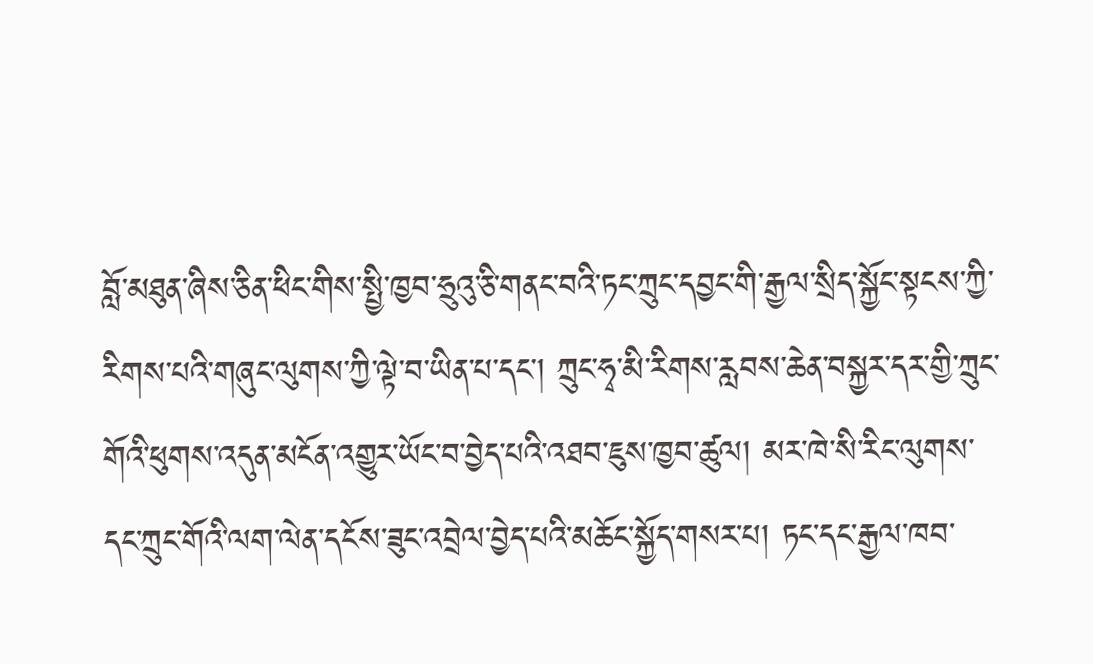བློ་མཐུན་ཞིས་ཅིན་ཕིང་གིས་སྤྱི་ཁྱབ་ཧྲུའུ་ཅི་གནང་བའི་ཏང་ཀྲུང་དབྱང་གི་རྒྱལ་སྲིད་སྐྱོང་སྟངས་ཀྱི་རིགས་པའི་གཞུང་ལུགས་ཀྱི་ལྟེ་བ་ཡིན་པ་དང་། ཀྲུང་ཧྭ་མི་རིགས་རླབས་ཆེན་བསྐྱར་དར་གྱི་ཀྲུང་གོའི་ཕུགས་འདུན་མངོན་འགྱུར་ཡོང་བ་བྱེད་པའི་འཐབ་ཇུས་ཁྱབ་ཚུལ། མར་ཁེ་སི་རིང་ལུགས་དང་ཀྲུང་གོའི་ལག་ལེན་དངོས་ཟུང་འབྲེལ་བྱེད་པའི་མཆོང་སྐྱོད་གསར་པ། ཏང་དང་རྒྱལ་ཁབ་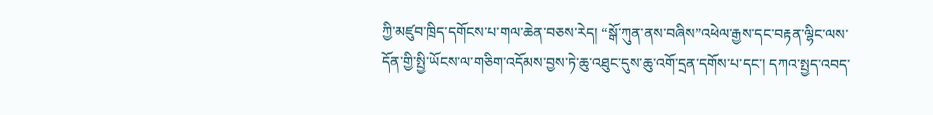ཀྱི་མཛུབ་ཁྲིད་དགོངས་པ་གལ་ཆེན་བཅས་རེད། “སྒོ་ཀུན་ནས་བཞིས”འཕེལ་རྒྱས་དང་བརྟན་ལྷིང་ལས་དོན་གྱི་སྤྱི་ཡོངས་ལ་གཅིག་འདོམས་བྱས་ཏེ་ཆུ་འཐུང་དུས་ཆུ་འགོ་དྲན་དགོས་པ་དང་། དཀའ་སྤྱད་འབད་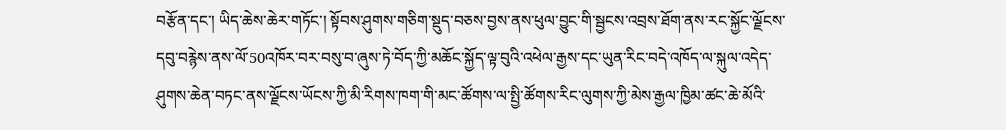བརྩོན་དང་། ཡིད་ཆེས་ཆེར་གཏོང་། སྟོབས་ཤུགས་གཅིག་སྡུད་བཅས་བྱས་ནས་ཕུལ་བྱུང་གི་སྦྱངས་འབྲས་ཐོག་ནས་རང་སྐྱོང་ལྗོངས་དབུ་བརྙེས་ནས་ལོ་50འཁོར་བར་བསུ་བ་ཞུས་ཏེ་བོད་ཀྱི་མཆོང་སྐྱོད་ལྟ་བུའི་འཕེལ་རྒྱས་དང་ཡུན་རིང་བདེ་འཁོད་ལ་སྐུལ་འདེད་ཤུགས་ཆེན་བཏང་ནས་ལྗོངས་ཡོངས་ཀྱི་མི་རིགས་ཁག་གི་མང་ཚོགས་ལ་སྤྱི་ཚོགས་རིང་ལུགས་ཀྱི་མེས་རྒྱལ་ཁྱིམ་ཚང་ཆེ་མོའི་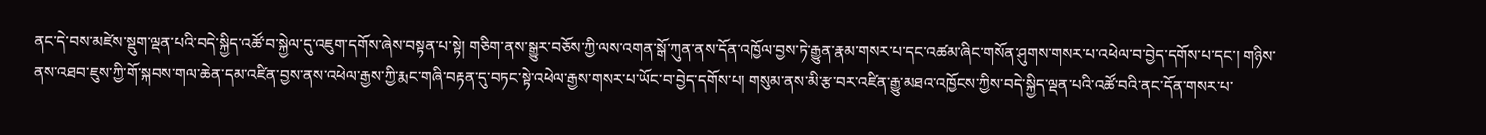ནང་དེ་བས་མཛེས་སྡུག་ལྡན་པའི་བདེ་སྐྱིད་འཚོ་བ་སྐྱེལ་དུ་འཇུག་དགོས་ཞེས་བསྟན་པ་སྟེ། གཅིག་ནས་སྒྱུར་བཅོས་ཀྱི་ལས་འགན་སྒོ་ཀུན་ནས་དོན་འཁྱོལ་བྱས་ཏེ་རྒྱུན་རྣམ་གསར་པ་དང་འཚམ་ཞིང་གསོན་ཤུགས་གསར་པ་འཕེལ་བ་བྱེད་དགོས་པ་དང་། གཉིས་ནས་འཐབ་ཇུས་ཀྱི་གོ་སྐབས་གལ་ཆེན་དམ་འཛིན་བྱས་ནས་འཕེལ་རྒྱས་ཀྱི་རྨང་གཞི་བརྟན་དུ་བཏང་སྟེ་འཕེལ་རྒྱས་གསར་པ་ཡོང་བ་བྱེད་དགོས་པ། གསུམ་ནས་མི་རྩ་བར་འཛིན་རྒྱུ་མཐའ་འཁྱོངས་ཀྱིས་བདེ་སྐྱིད་ལྡན་པའི་འཚོ་བའི་ནང་དོན་གསར་པ་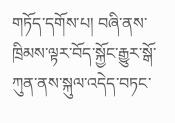གཏོད་དགོས་པ། བཞི་ནས་ཁྲིམས་ལྟར་བོད་སྐྱོང་རྒྱུར་སྒོ་ཀུན་ནས་སྐུལ་འདེད་བཏང་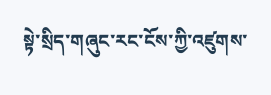སྟེ་སྲིད་གཞུང་རང་ངོས་ཀྱི་འཛུགས་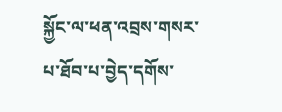སྐྱོང་ལ་ཕན་འབྲས་གསར་པ་ཐོབ་པ་བྱེད་དགོས་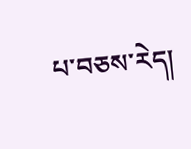པ་བཅས་རེད།